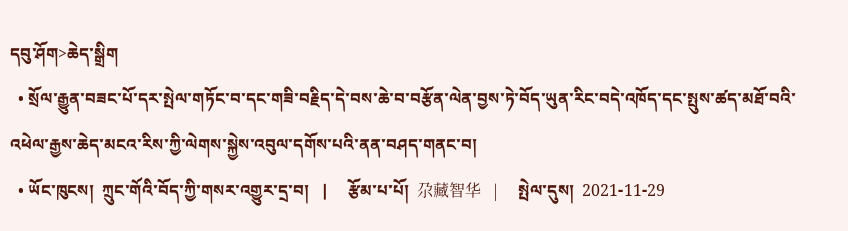དབུ་ཤོག>ཆེད་སྒྲིག
  • སྲོལ་རྒྱུན་བཟང་པོ་དར་སྤེལ་གཏོང་བ་དང་གཟི་བརྗིད་དེ་བས་ཆེ་བ་བརྩོན་ལེན་བྱས་ཏེ་བོད་ཡུན་རིང་བདེ་འཁོད་དང་སྤུས་ཚད་མཐོ་བའི་འཕེལ་རྒྱས་ཆེད་མངའ་རིས་ཀྱི་ལེགས་སྐྱེས་འབུལ་དགོས་པའི་ནན་བཤད་གནང་བ།
  • ཡོང་ཁུངས།  ཀྲུང་གོའི་བོད་ཀྱི་གསར་འགྱུར་དྲ་བ།   |     རྩོམ་པ་པོ།  尕藏智华   |     སྤེལ་དུས།  2021-11-29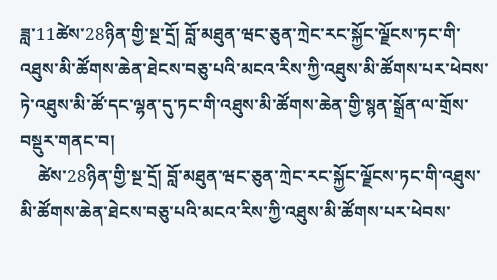ཟླ་11ཚེས་28ཉིན་གྱི་སྔ་དྲོ། བློ་མཐུན་ཝང་ཅུན་ཀྲེང་རང་སྐྱོང་ལྗོངས་ཏང་གི་འཐུས་མི་ཚོགས་ཆེན་ཐེངས་བཅུ་པའི་མངའ་རིས་ཀྱི་འཐུས་མི་ཚོགས་པར་ཕེབས་ཏེ་འཐུས་མི་ཚོ་དང་ལྷན་དུ་ཏང་གི་འཐུས་མི་ཚོགས་ཆེན་གྱི་སྙན་སྒྲོན་ལ་གྲོས་བསྡུར་གནང་བ།
    ཚེས་28ཉིན་གྱི་སྔ་དྲོ། བློ་མཐུན་ཝང་ཅུན་ཀྲེང་རང་སྐྱོང་ལྗོངས་ཏང་གི་འཐུས་མི་ཚོགས་ཆེན་ཐེངས་བཅུ་པའི་མངའ་རིས་ཀྱི་འཐུས་མི་ཚོགས་པར་ཕེབས་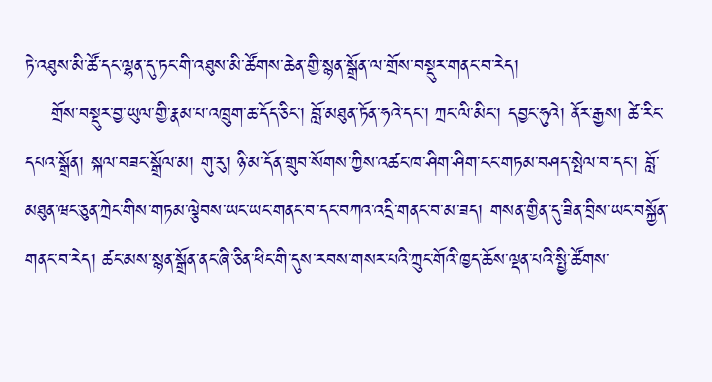ཏེ་འཐུས་མི་ཚོ་དང་ལྷན་དུ་ཏང་གི་འཐུས་མི་ཚོགས་ཆེན་གྱི་སྙན་སྒྲོན་ལ་གྲོས་བསྡུར་གནང་བ་རེད།
    གྲོས་བསྡུར་བྱ་ཡུལ་གྱི་རྣམ་པ་འཁྲུག་ཆ་དོད་ཅིང་། བློ་མཐུན་ཏོན་ཧའེ་དང་། ཀྲང་ལི་མིང་། དབྱང་ཧུའེ། ནོར་རྒྱས། ཚེ་རིང་དཔའ་སྒྲོན། སྐལ་བཟང་སྒྲོལ་མ། གུ་རུ། ཉི་མ་དོན་གྲུབ་སོགས་ཀྱིས་འཚང་ཁ་ཤིག་ཤིག་ངང་གཏམ་བཤད་སྤེལ་བ་དང་། བློ་མཐུན་ཝང་ཅུན་ཀྲེང་གིས་གཏམ་ལྕེབས་ཡང་ཡང་གནང་བ་དང་བཀའ་འདྲི་གནང་བ་མ་ཟད། གསན་གྱིན་དུ་ཟིན་བྲིས་ཡང་བསྐྱོན་གནང་བ་རེད། ཚང་མས་སྙན་སྒྲོན་ནང་ཞི་ཅིན་ཕིང་གི་དུས་རབས་གསར་པའི་ཀྲུང་གོའི་ཁྱད་ཆོས་ལྡན་པའི་སྤྱི་ཚོགས་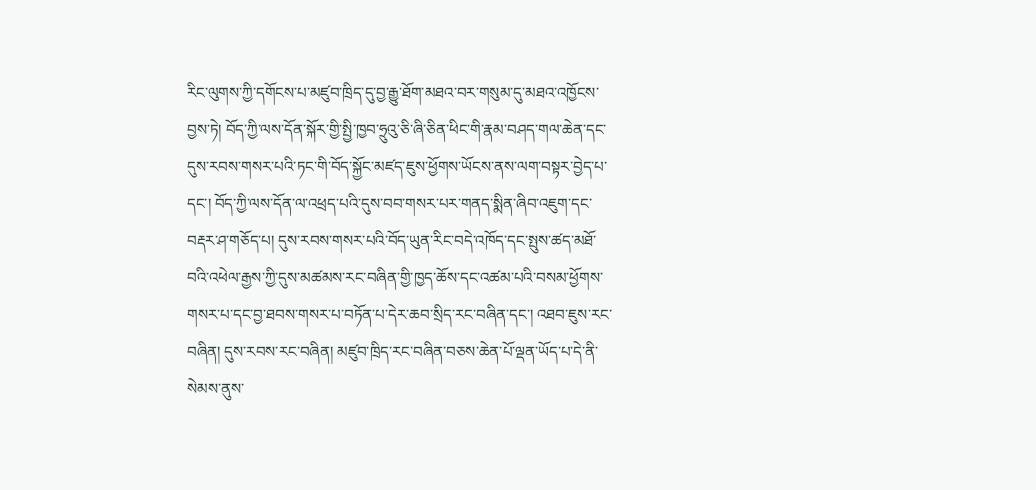རིང་ལུགས་ཀྱི་དགོངས་པ་མཛུབ་ཁྲིད་དུ་བྱ་རྒྱུ་ཐོག་མཐའ་བར་གསུམ་དུ་མཐའ་འཁྱོངས་བྱས་ཏེ། བོད་ཀྱི་ལས་དོན་སྐོར་གྱི་སྤྱི་ཁྱབ་ཧྲུའུ་ཅི་ཞི་ཅིན་ཕིང་གི་རྣམ་བཤད་གལ་ཆེན་དང་དུས་རབས་གསར་པའི་ཏང་གི་བོད་སྐྱོང་མཛད་ཇུས་ཕྱོགས་ཡོངས་ནས་ལག་བསྟར་བྱེད་པ་དང་། བོད་ཀྱི་ལས་དོན་ལ་འཕྲད་པའི་དུས་བབ་གསར་པར་གནད་སྨིན་ཞིབ་འཇུག་དང་བརྡར་ཤ་གཅོད་པ། དུས་རབས་གསར་པའི་བོད་ཡུན་རིང་བདེ་འཁོད་དང་སྤུས་ཚད་མཐོ་བའི་འཕེལ་རྒྱས་ཀྱི་དུས་མཚམས་རང་བཞིན་གྱི་ཁྱད་ཆོས་དང་འཚམ་པའི་བསམ་ཕྱོགས་གསར་པ་དང་བྱ་ཐབས་གསར་པ་བཏོན་པ་དེར་ཆབ་སྲིད་རང་བཞིན་དང་། འཐབ་ཇུས་རང་བཞིན། དུས་རབས་རང་བཞིན། མཛུབ་ཁྲིད་རང་བཞིན་བཅས་ཆེན་པོ་ལྡན་ཡོད་པ་དེ་ནི་སེམས་ནུས་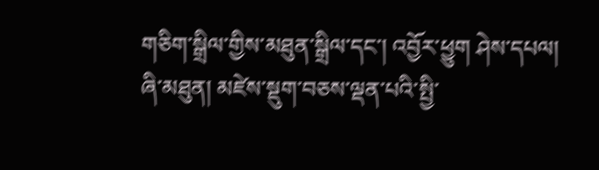གཅིག་སྒྲིལ་གྱིས་མཐུན་སྒྲིལ་དང་། འབྱོར་ཕྱུག ཤེས་དཔལ། ཞི་མཐུན། མཛེས་སྡུག་བཅས་ལྡན་པའི་སྤྱི་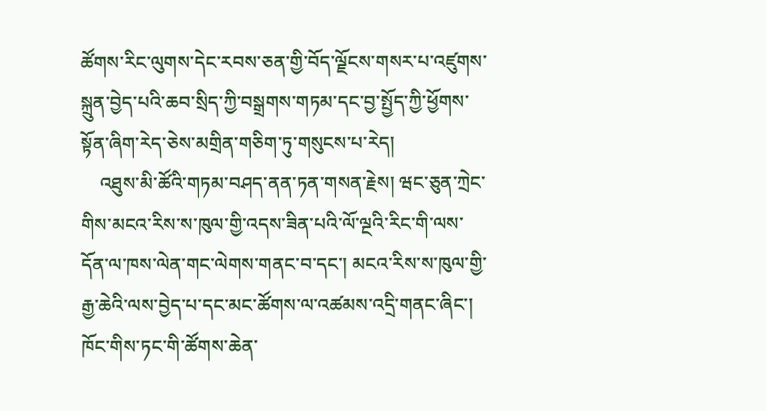ཚོགས་རིང་ལུགས་དེང་རབས་ཅན་གྱི་བོད་ལྗོངས་གསར་པ་འཛུགས་སྐྲུན་བྱེད་པའི་ཆབ་སྲིད་ཀྱི་བསྒྲགས་གཏམ་དང་བྱ་སྤྱོད་ཀྱི་ཕྱོགས་སྟོན་ཞིག་རེད་ཅེས་མགྲིན་གཅིག་ཏུ་གསུངས་པ་རེད།
    འཐུས་མི་ཚོའི་གཏམ་བཤད་ནན་ཏན་གསན་རྗེས། ཝང་ཅུན་ཀྲེང་གིས་མངའ་རིས་ས་ཁུལ་གྱི་འདས་ཟིན་པའི་ལོ་ལྔའི་རིང་གི་ལས་དོན་ལ་ཁས་ལེན་གང་ལེགས་གནང་བ་དང་། མངའ་རིས་ས་ཁུལ་གྱི་རྒྱ་ཆེའི་ལས་བྱེད་པ་དང་མང་ཚོགས་ལ་འཚམས་འདྲི་གནང་ཞིང་། ཁོང་གིས་ཏང་གི་ཚོགས་ཆེན་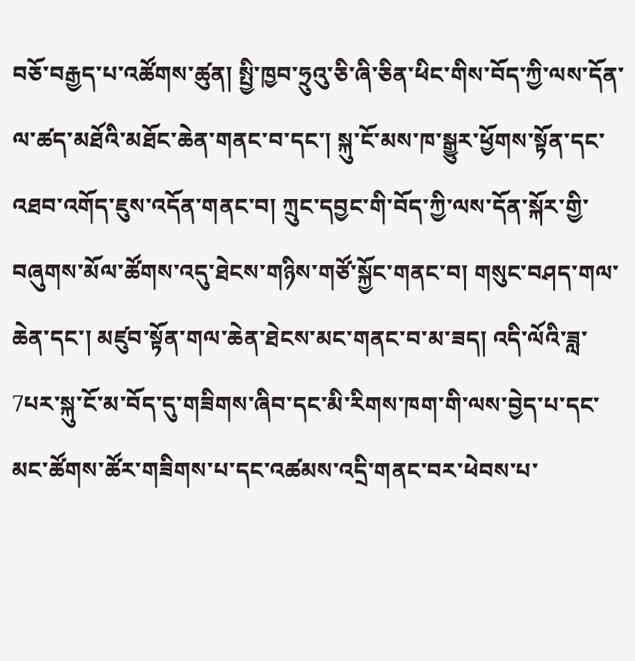བཅོ་བརྒྱད་པ་འཚོགས་ཚུན། སྤྱི་ཁྱབ་ཧྲུའུ་ཅི་ཞི་ཅིན་ཕིང་གིས་བོད་ཀྱི་ལས་དོན་ལ་ཚད་མཐོའི་མཐོང་ཆེན་གནང་བ་དང་། སྐུ་ངོ་མས་ཁ་སྒྱུར་ཕྱོགས་སྟོན་དང་འཐབ་འགོད་ཇུས་འདོན་གནང་བ། ཀྲུང་དབྱང་གི་བོད་ཀྱི་ལས་དོན་སྐོར་གྱི་བཞུགས་མོལ་ཚོགས་འདུ་ཐེངས་གཉིས་གཙོ་སྐྱོང་གནང་བ། གསུང་བཤད་གལ་ཆེན་དང་། མཛུབ་སྟོན་གལ་ཆེན་ཐེངས་མང་གནང་བ་མ་ཟད། འདི་ལོའི་ཟླ་7པར་སྐུ་ངོ་མ་བོད་དུ་གཟིགས་ཞིབ་དང་མི་རིགས་ཁག་གི་ལས་བྱེད་པ་དང་མང་ཚོགས་ཚོར་གཟིགས་པ་དང་འཚམས་འདྲི་གནང་བར་ཕེབས་པ་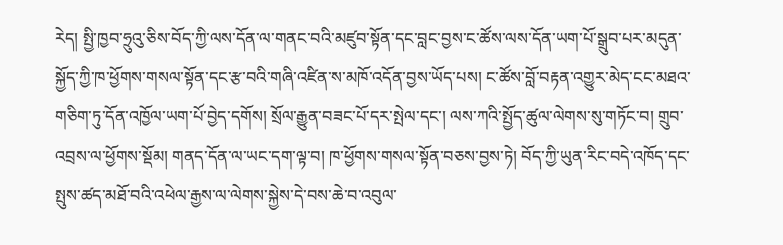རེད། སྤྱི་ཁྱབ་ཧྲུའུ་ཅིས་བོད་ཀྱི་ལས་དོན་ལ་གནང་བའི་མཛུབ་སྟོན་དང་བླང་བྱས་ང་ཚོས་ལས་དོན་ཡག་པོ་སྒྲུབ་པར་མདུན་སྐྱོད་ཀྱི་ཁ་ཕྱོགས་གསལ་སྟོན་དང་རྩ་བའི་གཞི་འཛིན་ས་མཁོ་འདོན་བྱས་ཡོད་པས། ང་ཚོས་བློ་བརྟན་འགྱུར་མེད་ངང་མཐའ་གཅིག་ཏུ་དོན་འཁྱོལ་ཡག་པོ་བྱེད་དགོས། སྲོལ་རྒྱུན་བཟང་པོ་དར་སྤེལ་དང་། ལས་ཀའི་སྤྱོད་ཚུལ་ལེགས་སུ་གཏོང་བ། གྲུབ་འབྲས་ལ་ཕྱོགས་སྡོམ། གནད་དོན་ལ་ཡང་དག་ལྟ་བ། ཁ་ཕྱོགས་གསལ་སྟོན་བཅས་བྱས་ཏེ། བོད་ཀྱི་ཡུན་རིང་བདེ་འཁོད་དང་སྤུས་ཚད་མཐོ་བའི་འཕེལ་རྒྱས་ལ་ལེགས་སྐྱེས་དེ་བས་ཆེ་བ་འབུལ་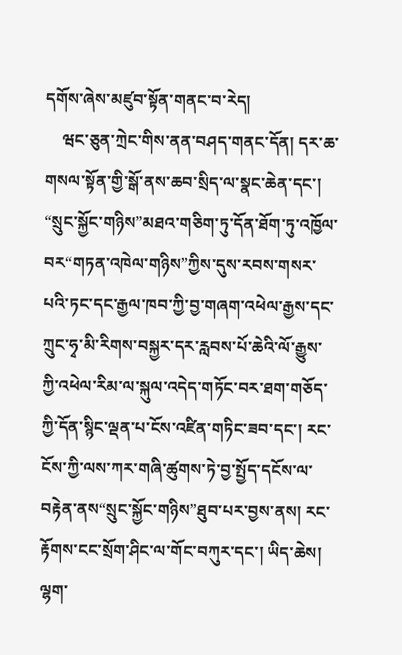དགོས་ཞེས་མཛུབ་སྟོན་གནང་བ་རེད།
    ཝང་ཅུན་ཀྲེང་གིས་ནན་བཤད་གནང་དོན། དར་ཆ་གསལ་སྟོན་གྱི་སྒོ་ནས་ཆབ་སྲིད་ལ་སྣང་ཆེན་དང་། “སྲུང་སྐྱོང་གཉིས”མཐའ་གཅིག་ཏུ་དོན་ཐོག་ཏུ་འཁྱོལ་བར“གཏན་འཁེལ་གཉིས”ཀྱིས་དུས་རབས་གསར་པའི་ཏང་དང་རྒྱལ་ཁབ་ཀྱི་བྱ་གཞག་འཕེལ་རྒྱས་དང་ཀྲུང་ཧྭ་མི་རིགས་བསྐྱར་དར་རླབས་པོ་ཆེའི་ལོ་རྒྱུས་ཀྱི་འཕེལ་རིམ་ལ་སྐུལ་འདེད་གཏོང་བར་ཐག་གཅོད་ཀྱི་དོན་སྙིང་ལྡན་པ་ངོས་འཛིན་གཏིང་ཟབ་དང་། རང་ངོས་ཀྱི་ལས་ཀར་གཞི་ཚུགས་ཏེ་བྱ་སྤྱོད་དངོས་ལ་བརྟེན་ནས“སྲུང་སྐྱོང་གཉིས”ཐུབ་པར་བྱས་ནས། རང་རྟོགས་ངང་སྲོག་ཤིང་ལ་གོང་བཀུར་དང་། ཡིད་ཆེས། ལྷག་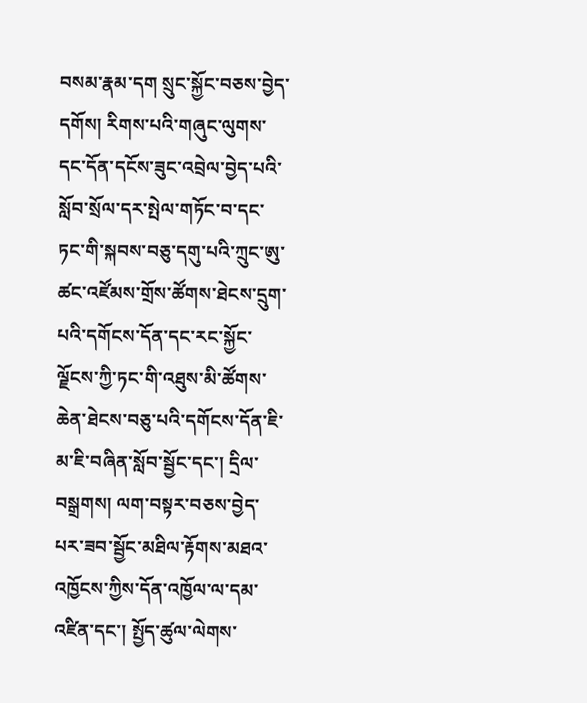བསམ་རྣམ་དག སྲུང་སྐྱོང་བཅས་བྱེད་དགོས། རིགས་པའི་གཞུང་ལུགས་དང་དོན་དངོས་ཟུང་འབྲེལ་བྱེད་པའི་སློབ་སྲོལ་དར་སྤེལ་གཏོང་བ་དང་ཏང་གི་སྐབས་བཅུ་དགུ་པའི་ཀྲུང་ཨུ་ཚང་འཛོམས་གྲོས་ཚོགས་ཐེངས་དྲུག་པའི་དགོངས་དོན་དང་རང་སྐྱོང་ལྗོངས་ཀྱི་ཏང་གི་འཐུས་མི་ཚོགས་ཆེན་ཐེངས་བཅུ་པའི་དགོངས་དོན་ཇི་མ་ཇི་བཞིན་སློབ་སྦྱོང་དང་། དྲིལ་བསྒྲགས། ལག་བསྟར་བཅས་བྱེད་པར་ཟབ་སྦྱོང་མཐིལ་རྟོགས་མཐའ་འཁྱོངས་ཀྱིས་དོན་འཁྱོལ་ལ་དམ་འཛིན་དང་། སྤྱོད་ཚུལ་ལེགས་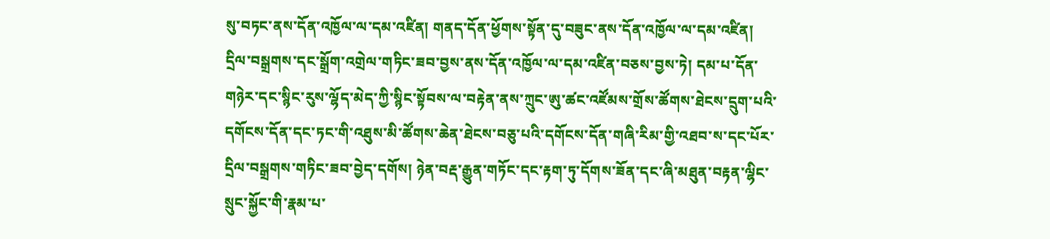སུ་བཏང་ནས་དོན་འཁྱོལ་ལ་དམ་འཛིན། གནད་དོན་ཕྱོགས་སྟོན་དུ་བཟུང་ནས་དོན་འཁྱོལ་ལ་དམ་འཛིན། དྲིལ་བསྒྲགས་དང་སྒྲོག་འགྲེལ་གཏིང་ཟབ་བྱས་ནས་དོན་འཁྱོལ་ལ་དམ་འཛིན་བཅས་བྱས་ཏེ། དམ་པ་དོན་གཉེར་དང་སྙིང་རུས་ལྷོད་མེད་ཀྱི་སྙིང་སྟོབས་ལ་བརྟེན་ནས་ཀྲུང་ཨུ་ཚང་འཛོམས་གྲོས་ཚོགས་ཐེངས་དྲུག་པའི་དགོངས་དོན་དང་ཏང་གི་འཐུས་མི་ཚོགས་ཆེན་ཐེངས་བཅུ་པའི་དགོངས་དོན་གཞི་རིམ་གྱི་འཐབ་ས་དང་པོར་དྲིལ་བསྒྲགས་གཏིང་ཟབ་བྱེད་དགོས། ཉེན་བརྡ་རྒྱུན་གཏོང་དང་རྟག་ཏུ་དོགས་ཟོན་དང་ཞི་མཐུན་བརྟན་ལྷིང་སྲུང་སྐྱོང་གི་རྣམ་པ་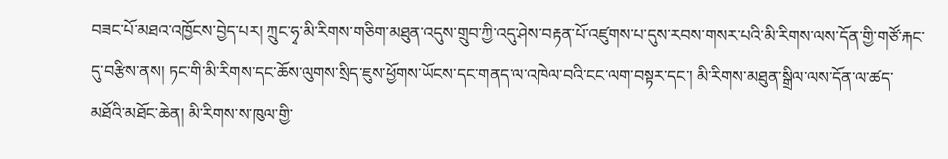བཟང་པོ་མཐའ་འཁྱོངས་བྱེད་པར། ཀྲུང་ཧྭ་མི་རིགས་གཅིག་མཐུན་འདུས་གྲུབ་ཀྱི་འདུ་ཤེས་བརྟན་པོ་འཛུགས་པ་དུས་རབས་གསར་པའི་མི་རིགས་ལས་དོན་གྱི་གཙོ་རྐང་དུ་བརྩིས་ནས། ཏང་གི་མི་རིགས་དང་ཆོས་ལུགས་སྲིད་ཇུས་ཕྱོགས་ཡོངས་དང་གནད་ལ་འཁེལ་བའི་ངང་ལག་བསྟར་དང་། མི་རིགས་མཐུན་སྒྲིལ་ལས་དོན་ལ་ཚད་མཐོའི་མཐོང་ཆེན། མི་རིགས་ས་ཁུལ་གྱི་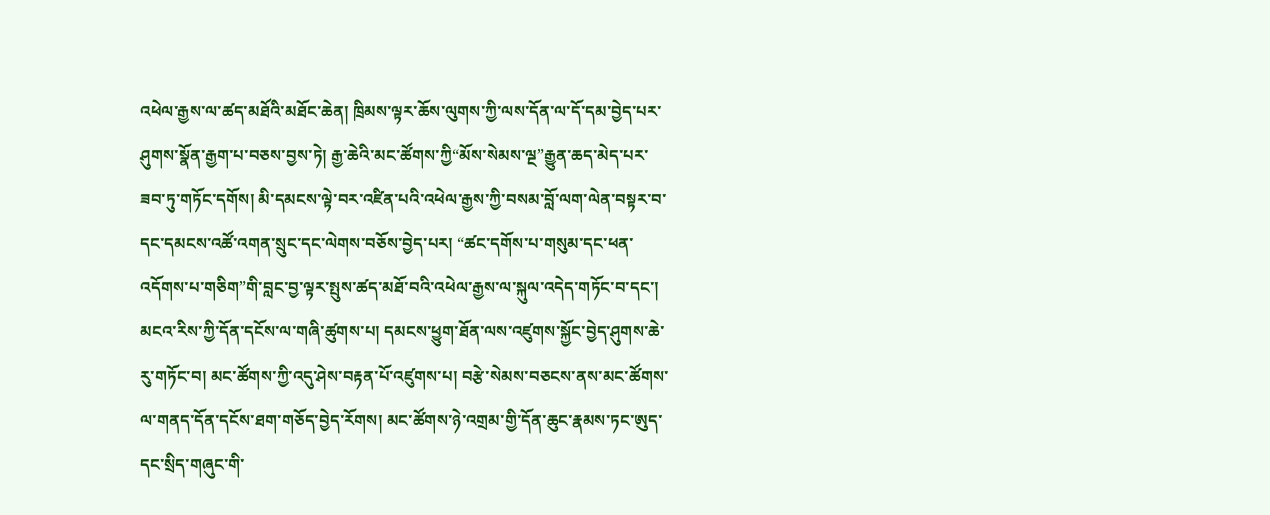འཕེལ་རྒྱས་ལ་ཚད་མཐོའི་མཐོང་ཆེན། ཁྲིམས་ལྟར་ཆོས་ལུགས་ཀྱི་ལས་དོན་ལ་དོ་དམ་བྱེད་པར་ཤུགས་སྣོན་རྒྱག་པ་བཅས་བྱས་ཏེ། རྒྱ་ཆེའི་མང་ཚོགས་ཀྱི“མོས་སེམས་ལྔ”རྒྱུན་ཆད་མེད་པར་ཟབ་ཏུ་གཏོང་དགོས། མི་དམངས་ལྟེ་བར་འཛིན་པའི་འཕེལ་རྒྱས་ཀྱི་བསམ་བློ་ལག་ལེན་བསྟར་བ་དང་དམངས་འཚོ་འགན་སྲུང་དང་ལེགས་བཅོས་བྱེད་པར། “ཚང་དགོས་པ་གསུམ་དང་ཕན་འདོགས་པ་གཅིག”གི་བླང་བྱ་ལྟར་སྤུས་ཚད་མཐོ་བའི་འཕེལ་རྒྱས་ལ་སྐུལ་འདེད་གཏོང་བ་དང་། མངའ་རིས་ཀྱི་དོན་དངོས་ལ་གཞི་ཚུགས་པ། དམངས་ཕྱུག་ཐོན་ལས་འཛུགས་སྐྱོང་བྱེད་ཤུགས་ཆེ་རུ་གཏོང་བ། མང་ཚོགས་ཀྱི་འདུ་ཤེས་བརྟན་པོ་འཛུགས་པ། བརྩེ་སེམས་བཅངས་ནས་མང་ཚོགས་ལ་གནད་དོན་དངོས་ཐག་གཅོད་བྱེད་རོགས། མང་ཚོགས་ཉེ་འགྲམ་གྱི་དོན་ཆུང་རྣམས་ཏང་ཨུད་དང་སྲིད་གཞུང་གི་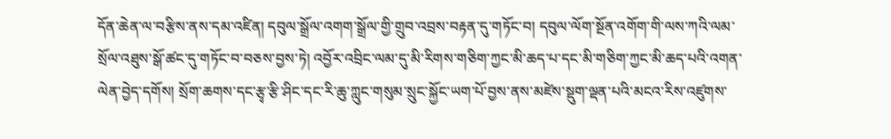དོན་ཆེན་ལ་བརྩིས་ནས་དམ་འཛིན། དབུལ་སྒྲོལ་འགག་སྒྲོལ་གྱི་གྲུབ་འབྲས་བརྟན་དུ་གཏོང་བ། དབུལ་ལོག་སྔོན་འགོག་གི་ལས་ཀའི་ལམ་སྲོལ་འཐུས་སྒོ་ཚང་དུ་གཏོང་བ་བཅས་བྱས་ཏེ། འབྱོར་འབྲིང་ལམ་དུ་མི་རིགས་གཅིག་ཀྱང་མི་ཆད་པ་དང་མི་གཅིག་ཀྱང་མི་ཆད་པའི་འགན་ལེན་བྱེད་དགོས། སྲོག་ཆགས་དང་རྩྭ་རྩི་ཤིང་དང་རི་ཆུ་ཀླུང་གསུམ་སྲུང་སྐྱོང་ཡག་པོ་བྱས་ནས་མཛེས་སྡུག་ལྡན་པའི་མངའ་རིས་འཛུགས་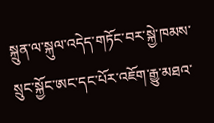སྐྲུན་ལ་སྐུལ་འདེད་གཏོང་བར་སྐྱེ་ཁམས་སྲུང་སྐྱོང་ཨང་དང་པོར་འཇོག་རྒྱུ་མཐའ་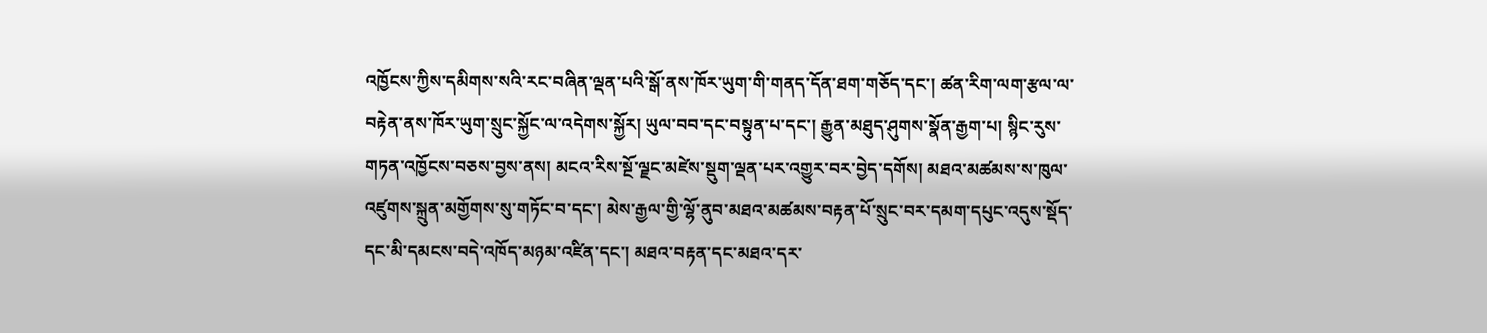འཁྱོངས་ཀྱིས་དམིགས་སའི་རང་བཞིན་ལྡན་པའི་སྒོ་ནས་ཁོར་ཡུག་གི་གནད་དོན་ཐག་གཅོད་དང་། ཚན་རིག་ལག་རྩལ་ལ་བརྟེན་ནས་ཁོར་ཡུག་སྲུང་སྐྱོང་ལ་འདེགས་སྐྱོར། ཡུལ་བབ་དང་བསྟུན་པ་དང་། རྒྱུན་མཐུད་ཤུགས་སྣོན་རྒྱག་པ། སྙིང་རུས་གཏན་འཁྱོངས་བཅས་བྱས་ནས། མངའ་རིས་སྔོ་ལྗང་མཛེས་སྡུག་ལྡན་པར་འགྱུར་བར་བྱེད་དགོས། མཐའ་མཚམས་ས་ཁུལ་འཛུགས་སྐྲུན་མགྱོགས་སུ་གཏོང་བ་དང་། མེས་རྒྱལ་གྱི་ལྷོ་ནུབ་མཐའ་མཚམས་བརྟན་པོ་སྲུང་བར་དམག་དཔུང་འདུས་སྡོད་དང་མི་དམངས་བདེ་འཁོད་མཉམ་འཛིན་དང་། མཐའ་བརྟན་དང་མཐའ་དར་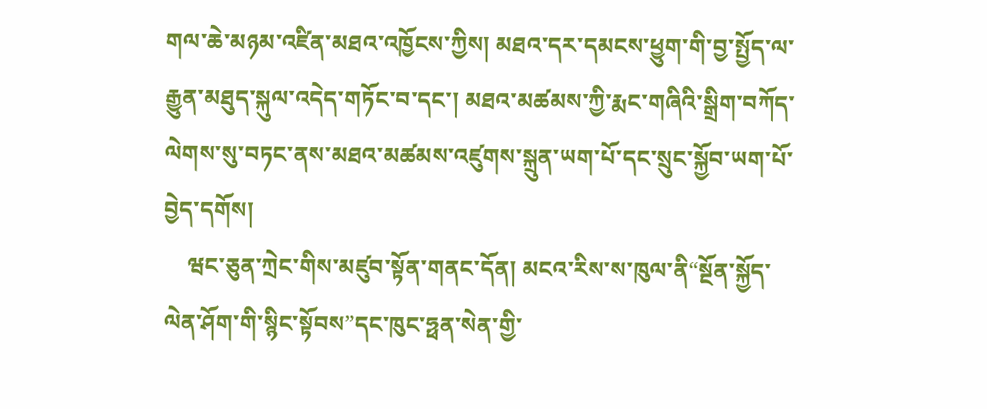གལ་ཆེ་མཉམ་འཛིན་མཐའ་འཁྱོངས་ཀྱིས། མཐའ་དར་དམངས་ཕྱུག་གི་བྱ་སྤྱོད་ལ་རྒྱུན་མཐུད་སྐུལ་འདེད་གཏོང་བ་དང་། མཐའ་མཚམས་ཀྱི་རྨང་གཞིའི་སྒྲིག་བཀོད་ལེགས་སུ་བཏང་ནས་མཐའ་མཚམས་འཛུགས་སྐྲུན་ཡག་པོ་དང་སྲུང་སྐྱོབ་ཡག་པོ་བྱེད་དགོས།
    ཝང་ཅུན་ཀྲེང་གིས་མཛུབ་སྟོན་གནང་དོན། མངའ་རིས་ས་ཁུལ་ནི“སྔོན་སྐྱོད་ལེན་ཤོག་གི་སྙིང་སྟོབས”དང་ཁུང་ཧྥན་སེན་གྱི་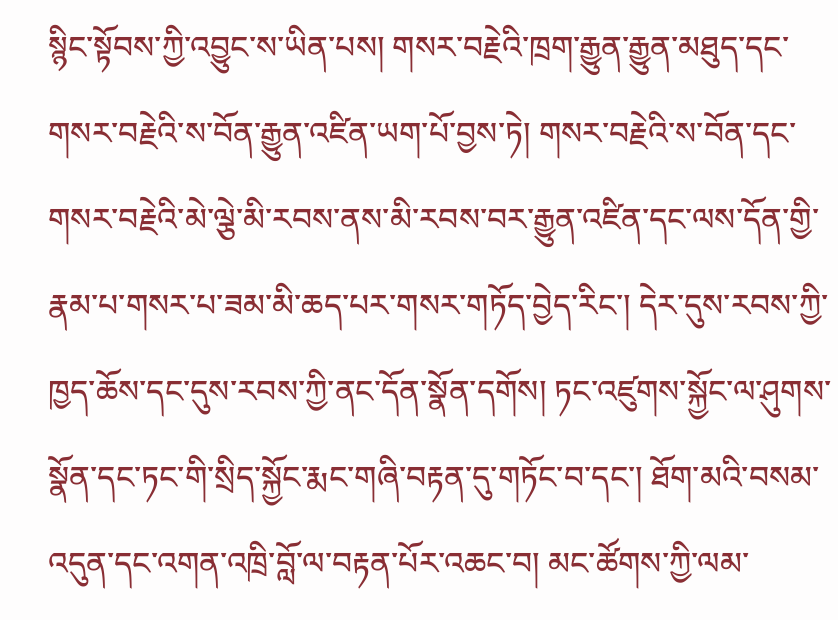སྙིང་སྟོབས་ཀྱི་འབྱུང་ས་ཡིན་པས། གསར་བརྗེའི་ཁྲག་རྒྱུན་རྒྱུན་མཐུད་དང་གསར་བརྗེའི་ས་བོན་རྒྱུན་འཛིན་ཡག་པོ་བྱས་ཏེ། གསར་བརྗེའི་ས་བོན་དང་གསར་བརྗེའི་མེ་ལྕེ་མི་རབས་ནས་མི་རབས་བར་རྒྱུན་འཛིན་དང་ལས་དོན་གྱི་རྣམ་པ་གསར་པ་ཟམ་མི་ཆད་པར་གསར་གཏོད་བྱེད་རིང་། དེར་དུས་རབས་ཀྱི་ཁྱད་ཆོས་དང་དུས་རབས་ཀྱི་ནང་དོན་སྣོན་དགོས། ཏང་འཛུགས་སྐྱོང་ལ་ཤུགས་སྣོན་དང་ཏང་གི་སྲིད་སྐྱོང་རྨང་གཞི་བརྟན་དུ་གཏོང་བ་དང་། ཐོག་མའི་བསམ་འདུན་དང་འགན་འཁྲི་བློ་ལ་བརྟན་པོར་འཆང་བ། མང་ཚོགས་ཀྱི་ལམ་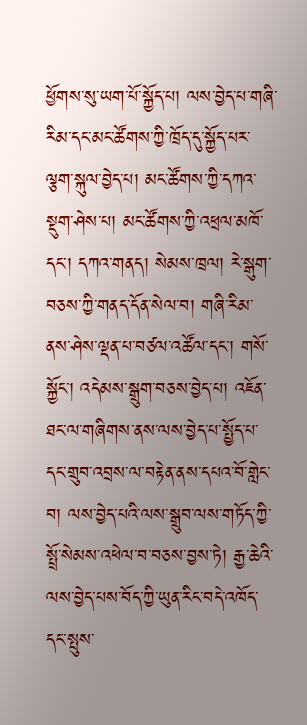ཕྱོགས་སུ་ཡག་པོ་སྐྱོད་པ། ལས་བྱེད་པ་གཞི་རིམ་དང་མང་ཚོགས་ཀྱི་ཁྲོད་དུ་སྐྱོད་པར་ལྕག་སྐུལ་བྱེད་པ། མང་ཚོགས་ཀྱི་དཀའ་སྡུག་ཤེས་པ། མང་ཚོགས་ཀྱི་འཕྲལ་མཁོ་དང་། དཀའ་གནད། སེམས་ཁྲལ། རེ་སྒུག་བཅས་ཀྱི་གནད་དོན་སེལ་བ། གཞི་རིམ་ནས་ཤེས་ལྡན་པ་བཙལ་འཚོལ་དང་། གསོ་སྐྱོང་། འདེམས་སྒྲུག་བཅས་བྱེད་པ། འཇོན་ཐང་ལ་གཞིགས་ནས་ལས་བྱེད་པ་སྤྱོད་པ་དང་གྲུབ་འབྲས་ལ་བརྟེན་ནས་དཔའ་བོ་གླེང་བ། ལས་བྱེད་པའི་ལས་སྒྲུབ་ལས་གཏོད་ཀྱི་སྤྲོ་སེམས་འཕེལ་བ་བཅས་བྱས་ཏེ། རྒྱ་ཆེའི་ལས་བྱེད་པས་བོད་ཀྱི་ཡུན་རིང་བདེ་འཁོད་དང་སྤུས་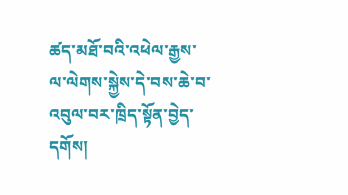ཚད་མཐོ་བའི་འཕེལ་རྒྱས་ལ་ལེགས་སྐྱེས་དེ་བས་ཆེ་བ་འབུལ་བར་ཁྲིད་སྟོན་བྱེད་དགོས།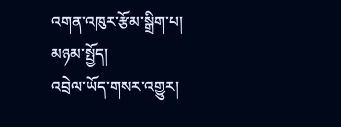འགན་འཁུར་རྩོམ་སྒྲིག་པ།
མཉམ་སྤྱོད།
འབྲེལ་ཡོད་གསར་འགྱུར།